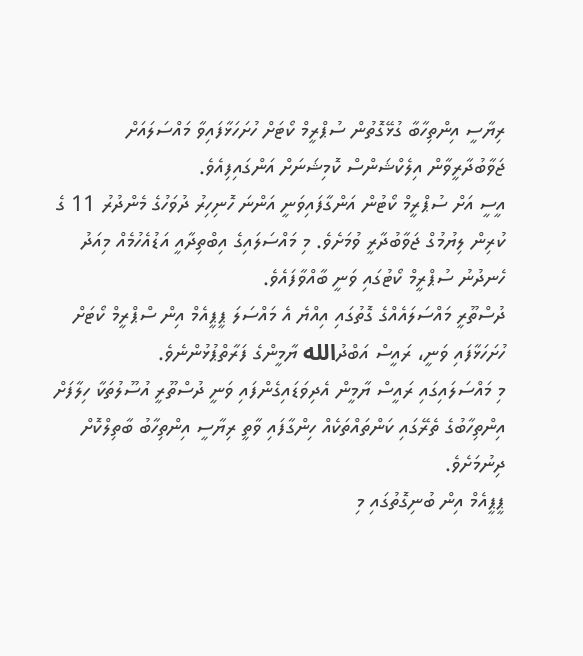ރިޔާސީ އިންތިހާބާ ގުޅޭގޮތުން ސުޕްރީމް ކޯޓަށް ހުށަހަޅާފައިވާ މައްސަލައަށް ޖަވާބުދާރީވާން އިލެކްޝަންސް ކޮމިޝަނަށް އަންގައިފިއެވެ.
އީސީ އަށް ސުޕްރީމް ކޯޓުން އަންގާފައިވަނީ އަންނަ ހޮނިހިރު ދުވަހުގެ މެންދުރު 11 ގެ ކުރިން ލިޔުމުގް ޖަވާބުދާރީ ވުމަށެވެ. މި މައްސަލައިގެ އިބްތިދާއީ އަޑުއެހުމެއް މިއަދު ހެނދުނު ސުޕްރީމް ކޯޓުގައި ވަނީ ބާއްވާފައެވެ.
ދުސްތޫރީ މައްސަލައެއްގެ ގޮތުގައި އިއްޔެ އެ މައްސަލަ ޕީޕީއެމް އިން ސްޕްރީމް ކޯޓަށް ހުށަހަޅާފައި ވަނީ، ރައީސް އަބްދުالله ޔާމީންގެ ފަރާތްޕުޅުންނެވެ.
މި މައްސަލައިގައި ރައީސް ޔާމީން އެދިވަޑައިގެންފައި ވަނީ ދުސްތޫރީ އުސޫލުތަކާ ހިލާފަށް އިންތިހާބުގެ ތެރޭގައި ކަންތައްތަކެއް ހިންގާފައި ވާތީ ރިޔާސީ އިންތިހާބު ބާތިލްކޮށް ދިނުމަށެވެ.
ޕީޕީއެމް އިން ބުނިގޮތުގައި މި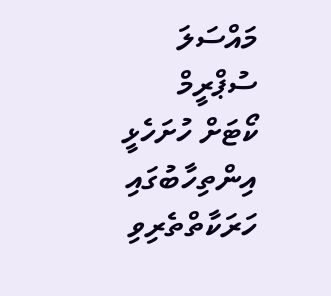މައްސަލަ ސުޕްރީމް ކޯޓަށް ހުށަހެޅީ އިންތިހާބުގައި ހަރަކާތްތެރިވި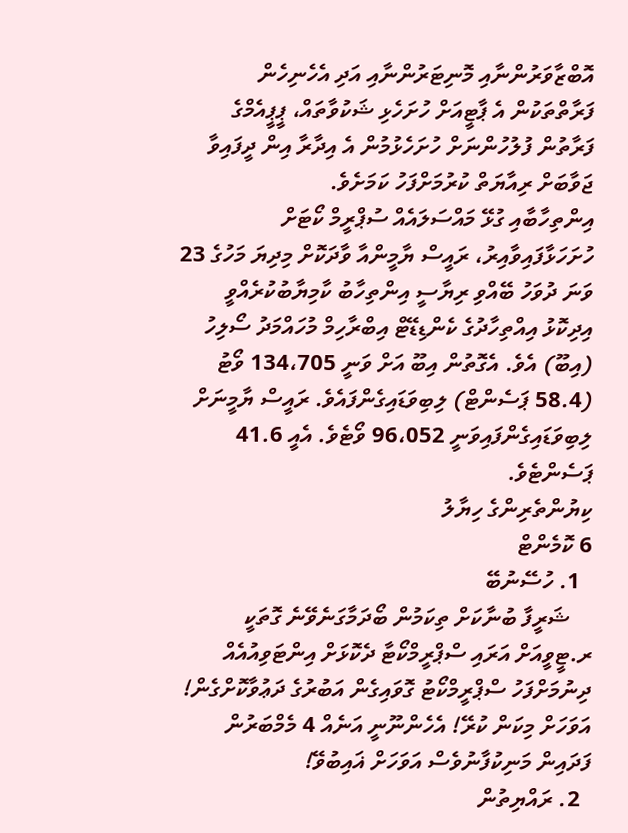އޮބްޒާވަރުންނާއި މޮނިޓަރުންނާއި އަދި އެހެނިހެން ފަރާތްތަކުން އެ ޕާޓީއަށް ހުށަހެޅި ޝަކުވާތައް، ޕީޕީއެމްގެ ފަރާތުން ފުލުހުންނަށް ހުށަހެޅުމުން އެ އިދާރާ އިން ދީފައިވާ ޖަވާބަށް ރިއާޔަތް ކުރުމަށްފަހު ކަމަށެވެ.
އިންތިހާބާއި ގުޅޭ މައްސަލައެއް ސުޕްރީމް ކޯޓަށް ހުށަހަޅާފައިވާއިރު، ރައީސް ޔާމީންއާ ވާދަކޮށް މިދިޔަ މަހުގެ 23 ވަނަ ދުވަހު ބޭއްވި ރިޔާސީ އިންތިހާބު ކާމިޔާބުކުރެއްވީ އިދިކޮޅު އިއްތިހާދުގެ ކެންޑިޑޭޓް އިބްރާހިމް މުހައްމަދު ސޯލިހު (އިބޫ) އެވެ. އެގޮތުން އިބޫ އަށް ވަނީ 134،705 ވޯޓު (58.4 ޕަސެންޓް) ލިބިވަޑައިގެންފައެވެ. ރައީސް ޔާމީނަށް ލިބިވަޑައިގެންފައިވަނީ 96،052 ވޯޓެވެ. އެއީ 41.6 ޕަސެންޓެވެ.
ކިޔުންތެރިންގެ ހިޔާލު
6 ކޮމެންޓް
  1. ހުސޭނުބޭ
    ޝަރީފާ ބުނާކަށް ތިކަމުން ބޯދަމާގަނެވޭނެ ގޮތަކީ ރ.ޓީވީއަށް އަރައި ސްޕްރީމްކޯޓާ ދެކޮޅަށް އިންޓަވިއުއެއް ދިނުމަށްފަހު ސްޕްރީމްކޯޓު ގޮވައިގެން އަބުރުގެ ދަޢުވާކޮށްގެން! އަވަހަށް މިކަން ކުރޭ! އެހެންނޫނީ އަނެއް 4 މެމްބަރުން ފަދައިން މަނިކުފާނުވެސް އަވަހަށް ޣައިބުވޭ!
  2. ރައްޔިތުން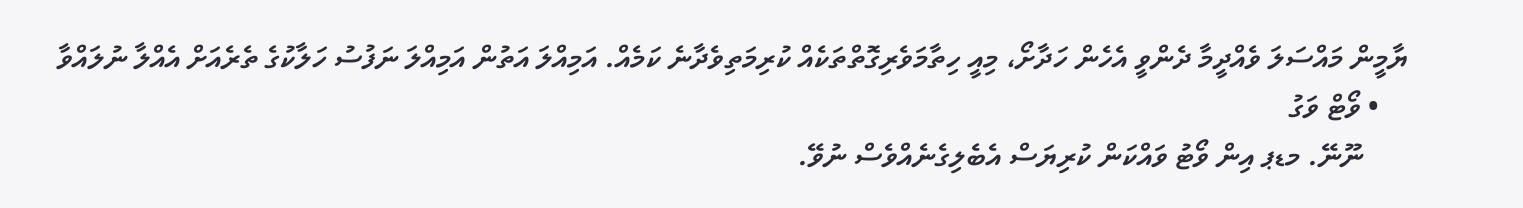ޔާމީން މައްސަލަ ވެއްދީމާ ދެންވީ އެހެން ހަދާށޯ، މިއީ ހިތާމަވެރިގޮތްތަކެއް ކުރިމަތިވެދާނެ ކަމެއް. އަމިއްލަ އަތުން އަމިއްލަ ނަފުސު ހަލާކުގެ ތެރެއަށް އެއްލާ ނުލައްވާ
    • ވޯޓް ވަގު
      ނޫނޭ. މޑޕ އިން ވޯޓު ވައްކަން ކުރިޔަސް އެބެލިގެނެއްވެސް ނުވޭ.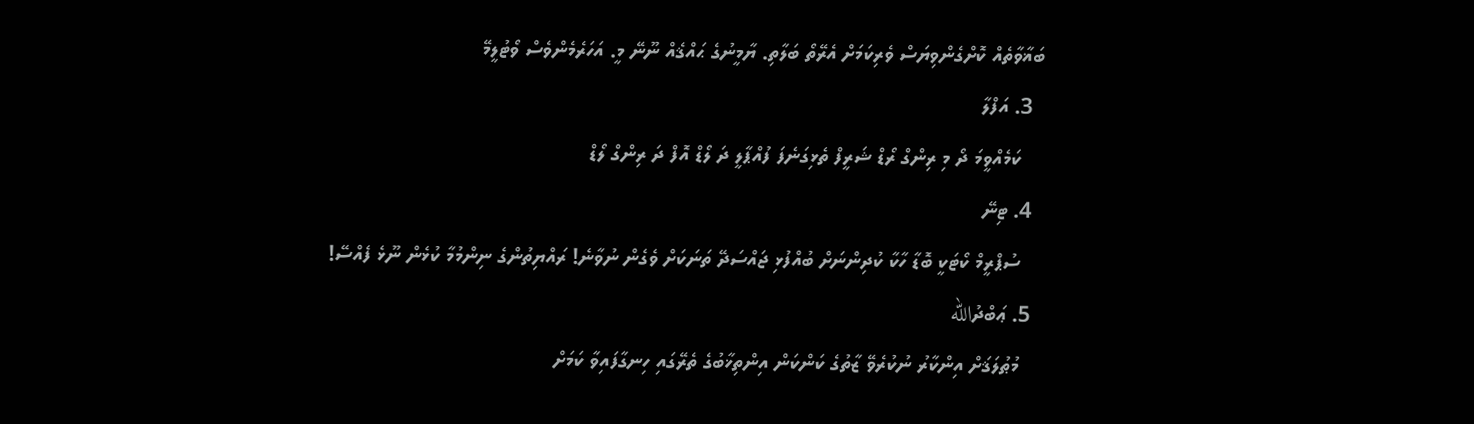ބަޣާވާތެއް ކޮށްގެންވިޔަސް ވެރިކަމަށް އެރޭތޯ ބަލާތި. ޔާމީނުގެ ޙައްޤެއް ނޫނޭ މީ. އަހަރެމެންވެސް ވޯޓުލީމޭ
  3. އަފްލާ
    ކަމެއްވީމަ ދޯ މި ރިންގް ރޯޑް ޝަރީފް ތެޅިގަނެފަ ފުއްޕާލީ ދަ ލޯޑް އޮފް ދަ ރިންގް ލޯޑް
  4. ޓިނޭ
    ސުޕްރީމް ކޯޓަކީ ބޮޑާ ހާކާ ކުދިންނަށް ބުއްފުޅި ޖައްސަދޭ ތަނަކަށް ވެގެން ނުވާނެ! ރައްޔިތުންގެ ނިންމުމާ ކުޅެން ނޫޅެ ފެއްސޭ!
  5. ޢަބްދުالله
    މުޠުލަޤަށް އިންކާރު ނުކުރެވޭ ޒާތުގެ ކަންކަން އިންތިޚާބުގެ ތެރޭގައި ހިނގާފައިވާ ކަމަށް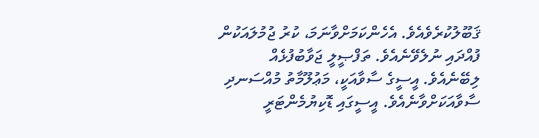ޤަބޫލުކުރެވެއެވެ. އެހެންކަމަށްވާނަމަ، ކުރު ޖުމުލައަކުން ފުއްދައި ނުލެވޭނެއެވެ. ތަފްޞީލީ ޖަވާބުފުޅެއް ލިބޭނެއެވެ. އީސީގެ ސާވާއަކީ، މަޢުލޫމާތު މުއްސަނދި ސާވާއަކަށްވާނެއެވެ. އީސީގައި ޑޮކިޔުމެންޓަރީ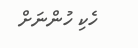ހެކި ހުންނަށް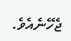ޖެހޭނެއެވެ.